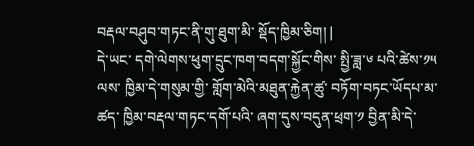བརྡལ་བཤུབ་གཏང་ནི་གུ་ཐུག་མི་ སྡོད་ཁྱིམ་ཅིག། |
དེ་ཡང་ དགེ་ལེགས་ཕུག་དྲུང་ཁག་བདག་སྐྱོང་གིས་ སྤྱི་ཟླ་༦ པའི་ཚེས་༡༥ ལས་ ཁྱིམ་དེ་གསུམ་གྱི་ གློག་མེའི་མཐུན་རྐྱེན་ཚུ་ བཏོག་བཏང་ཡོདཔ་མ་ཚད་ ཁྱིམ་བརྡལ་གཏང་དགོ་པའི་ ཞག་དུས་བདུན་ཕྲག་༡ བྱིན་མི་དེ་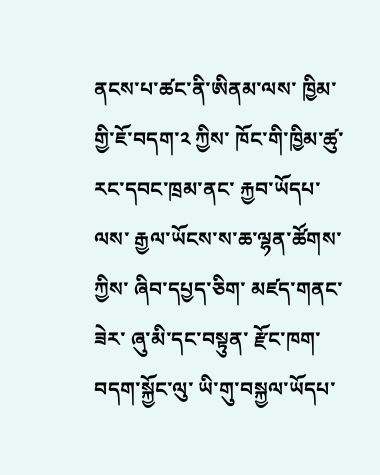ནངས་པ་ཚང་ནི་ཨིནམ་ལས་ ཁྱིམ་གྱི་ཇོ་བདག་༢ ཀྱིས་ ཁོང་གི་ཁྱིམ་ཚུ་ རང་དབང་ཁྲམ་ནང་ རྐྱབ་ཡོདཔ་ལས་ རྒྱལ་ཡོངས་ས་ཆ་ལྷན་ཚོགས་ཀྱིས་ ཞིབ་དཔྱད་ཅིག་ མཛད་གནང་ཟེར་ ཞུ་མི་དང་བསྟུན་ རྫོང་ཁག་བདག་སྐྱོང་ལུ་ ཡི་གུ་བསྐྱལ་ཡོདཔ་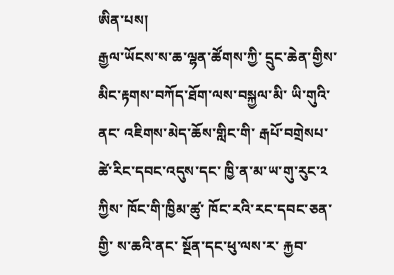ཨིན་པས།
རྒྱལ་ཡོངས་ས་ཆ་ལྷན་ཚོགས་ཀྱི་ དྲུང་ཆེན་གྱིས་ མིང་རྟགས་བཀོད་ཐོག་ལས་བསྐྱལ་མི་ ཡི་གུའི་ནང་ འཇིགས་མེད་ཆོས་གླིང་གི་ རྒཔོ་བགྲེསཔ་ཚེ་རིང་དབང་འདུས་དང་ ཁྱི་ན་མ་ཡ་གུ་རུང་༢ ཀྱིས་ ཁོང་གི་ཁྱིམ་ཚུ་ ཁོང་རའི་རང་དབང་ཅན་གྱི་ ས་ཆའི་ནང་ སྔོན་དང་ཕུ་ལས་ར་ རྐྱབ་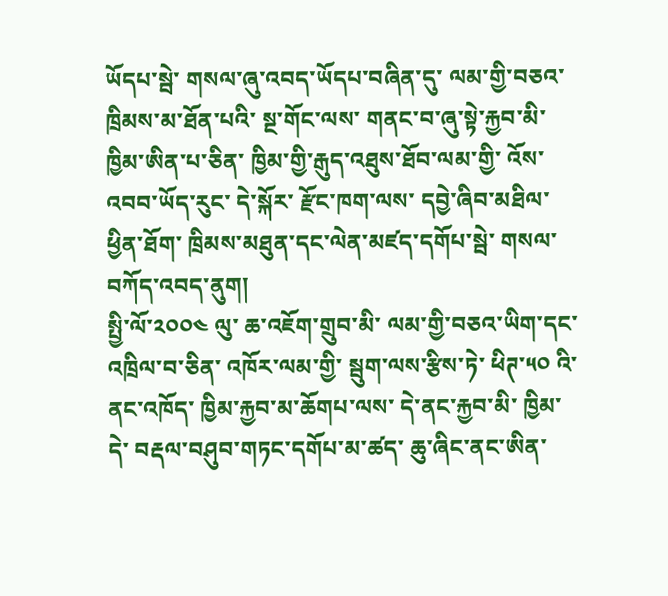ཡོདཔ་སྦེ་ གསལ་ཞུ་འབད་ཡོདཔ་བཞིན་དུ་ ལམ་གྱི་བཅའ་ཁྲིམས་མ་ཐོན་པའི་ སྔ་གོང་ལས་ གནང་བ་ཞུ་སྟེ་རྐྱབ་མི་ ཁྱིམ་ཨིན་པ་ཅིན་ ཁྱིམ་གྱི་རྒུད་འཐུས་ཐོབ་ལམ་གྱི་ འོས་འབབ་ཡོད་རུང་ དེ་སྐོར་ རྫོང་ཁག་ལས་ དབྱེ་ཞིབ་མཐིལ་ཕྱིན་ཐོག་ ཁྲིམས་མཐུན་དང་ལེན་མཛད་དགོཔ་སྦེ་ གསལ་བཀོད་འབད་ནུག།
སྤྱི་ལོ་༢༠༠༤ ལུ་ ཆ་འཇོག་གྲུབ་མི་ ལམ་གྱི་བཅའ་ཡིག་དང་འཁྲིལ་བ་ཅིན་ འཁོར་ལམ་གྱི་ སྦུག་ལས་རྩིས་ཏེ་ ཕིཊ་༥༠ འི་ནང་འཁོད་ ཁྱིམ་རྐྱབ་མ་ཆོགཔ་ལས་ དེ་ནང་རྐྱབ་མི་ ཁྱིམ་དེ་ བརྡལ་བཤུབ་གཏང་དགོཔ་མ་ཚད་ ཆུ་ཞིང་ནང་ཨིན་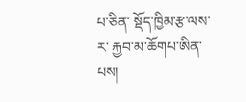པ་ཅིན་ སྡོད་ཁྱིམ་རྩ་ལས་ར་ རྐྱབ་མ་ཆོགཔ་ཨིན་པས།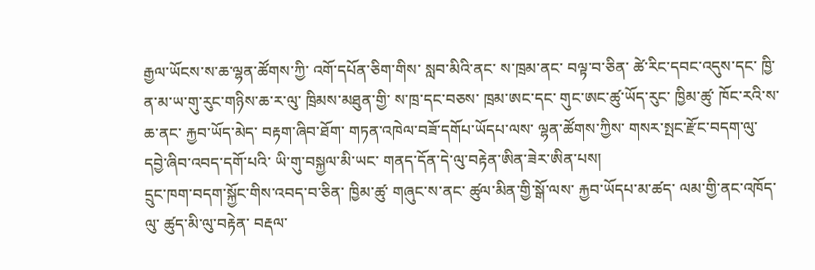རྒྱལ་ཡོངས་ས་ཆ་ལྷན་ཚོགས་ཀྱི་ འགོ་དཔོན་ཅིག་གིས་ སླབ་མིའི་ནང་ ས་ཁྲམ་ནང་ བལྟ་བ་ཅིན་ ཚེ་རིང་དབང་འདུས་དང་ ཁྱི་ན་མ་ཡ་གུ་རུང་གཉིས་ཆ་ར་ལུ་ ཁྲིམས་མཐུན་གྱི་ ས་ཁྲ་དང་བཅས་ ཁྲམ་ཨང་དང་ གུང་ཨང་ཚུ་ཡོད་རུང་ ཁྱིམ་ཚུ་ ཁོང་རའི་ས་ཆ་ནང་ རྐྱབ་ཡོད་མེད་ བརྟག་ཞིབ་ཐོག་ གཏན་འཁེལ་བཟོ་དགོཔ་ཡོདཔ་ལས་ ལྷན་ཚོགས་ཀྱིས་ གསར་སྤང་རྫོང་བདག་ལུ་ དབྱེ་ཞིབ་འབད་དགོ་པའི་ ཡི་གུ་བསྐྱལ་མི་ཡང་ གནད་དོན་དེ་ལུ་བརྟེན་ཨིན་ཟེར་ཨིན་པས།
དྲུང་ཁག་བདག་སྐྱོང་གིས་འབད་བ་ཅིན་ ཁྱིམ་ཚུ་ གཞུང་ས་ནང་ ཚུལ་མིན་གྱི་སྒོ་ལས་ རྐྱབ་ཡོདཔ་མ་ཚད་ ལམ་གྱི་ནང་འཁོད་ལུ་ ཚུད་མི་ལུ་བརྟེན་ བརྡལ་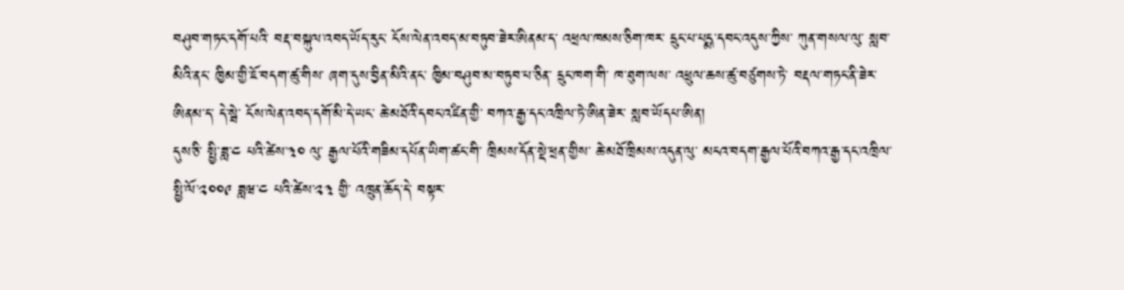བཤུབ་གཏང་དགོ་པའི་ བརྡ་བསྐུལ་འབད་ཡོད་རུང་ ངོས་ལེན་འབད་མ་བཏུབ་ཟེར་ཨིནམ་ད་ འཕྲལ་ཁམས་ཅིག་ཁར་ དྲུང་པ་པདྨ་དབང་འདུས་ཀྱིས་ ཀུན་གསལ་ལུ་ སླབ་མིའི་ནང་ ཁྱིམ་གྱི་ཇོ་བདག་ཚུ་གིས་ ཞག་དུས་བྱིན་མིའི་ནང་ ཁྱིམ་བཤུབ་མ་བཏུབ་པ་ཅིན་ དྲུང་ཁག་གི་ ཁ་ཐུག་ལས་ འཕྲུལ་ཆས་ཚུ་བཙུགས་ཏེ་ བརྡལ་གཏང་ནི་ཟེར་ཨིནམ་ད་ དེ་སྦེ་ ངོས་ལེན་འབད་དགོ་མི་དེ་ཡང་ ཆེ་མཐོའི་དབང་འཛིན་གྱི་ བཀའ་རྒྱ་དང་འཁྲིལ་ཏེ་ཨིན་ཟེར་ སླབ་ཡོདཔ་ཨིན།
དུས་ཅི་ སྤྱི་ཟླ་༤ པའི་ཚེས་༣༠ ལུ་ རྒྱལ་པོའི་གཟིམ་དཔོན་ཡིག་ཚང་གི་ ཁྲིམས་དོན་སྡེ་ཕྲན་གྱིས་ ཆེ་མཐོ་ཁྲིམས་འདུན་ལུ་ མངའ་བདག་རྒྱལ་པོའི་བཀའ་རྒྱ་དང་འཁྲིལ་ སྤྱི་ལོ་༢༠༠༩ ཟླཝ་༤ པའི་ཚེས་༢༣ གྱི་ འཁྲུན་ཆོད་དེ་ བསྟར་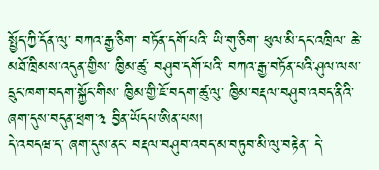སྤྱོད་ཀྱི་དོན་ལུ་ བཀའ་རྒྱ་ཅིག་ བཏོན་དགོ་པའི་ ཡི་གུ་ཅིག་ ཕུལ་མི་དང་འཁྲིལ་ ཆེ་མཐོ་ཁྲིམས་འདུན་གྱིས་ ཁྱིམ་ཚུ་ བཤུབ་དགོ་པའི་ བཀའ་རྒྱ་བཏོན་པའི་ཤུལ་ལས་ དྲུང་ཁག་བདག་སྐྱོང་གིས་ ཁྱིམ་གྱི་ཇོ་བདག་ཚུ་ལུ་ ཁྱིམ་བརྡལ་བཤུབ་འབད་ནིའི་ ཞག་དུས་བདུན་ཕྲག་༣ བྱིན་ཡོདཔ་ཨིན་པས།
དེ་འབདཝ་ད་ ཞག་དུས་ནང་ བརྡལ་བཤུབ་འབད་མ་བཏུབ་མི་ལུ་བརྟེན་ དེ་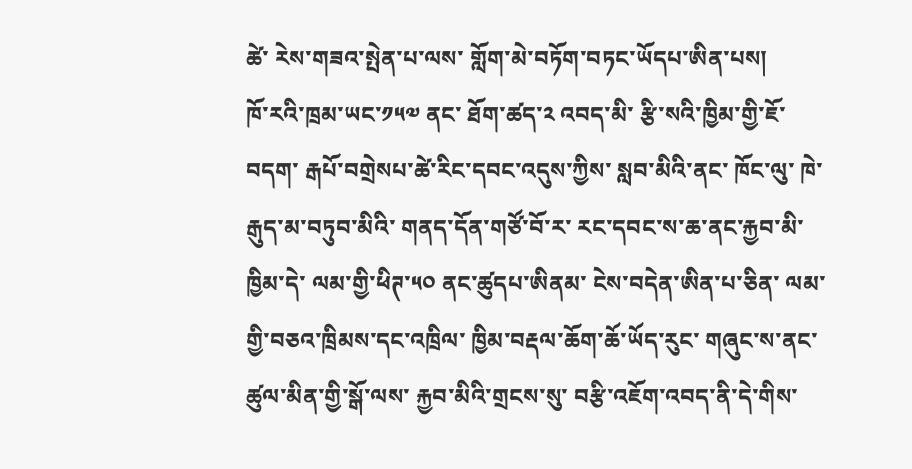ཚེ་ རེས་གཟའ་སྤེན་པ་ལས་ གློག་མེ་བཏོག་བཏང་ཡོདཔ་ཨིན་པས།
ཁོ་རའི་ཁྲམ་ཡང་༡༥༧ ནང་ ཐོག་ཚད་༢ འབད་མི་ རྩི་སའི་ཁྱིམ་གྱི་ཇོ་བདག་ རྒཔོ་བགྲེསཔ་ཚེ་རིང་དབང་འདུས་ཀྱིས་ སླབ་མིའི་ནང་ ཁོང་ལུ་ ཁེ་རྒུད་མ་བཏུབ་མིའི་ གནད་དོན་གཙོ་བོ་ར་ རང་དབང་ས་ཆ་ནང་རྐྱབ་མི་ཁྱིམ་དེ་ ལམ་གྱི་ཕིཊ་༥༠ ནང་ཚུདཔ་ཨིནམ་ ངེས་བདེན་ཨིན་པ་ཅིན་ ལམ་གྱི་བཅའ་ཁྲིམས་དང་འཁྲིལ་ ཁྱིམ་བརྡལ་ཆོག་ཆོ་ཡོད་རུང་ གཞུང་ས་ནང་ ཚུལ་མིན་གྱི་སྒོ་ལས་ རྐྱབ་མིའི་གྲངས་སུ་ བརྩི་འཇོག་འབད་ནི་དེ་གིས་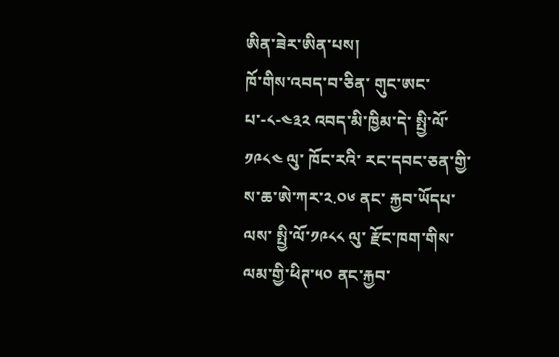ཨིན་ཟེར་ཨིན་པས།
ཁོ་གིས་འབད་བ་ཅིན་ གུང་ཨང་པ་-༨-༤༣༢ འབད་མི་ཁྱིམ་དེ་ སྤྱི་ལོ་༡༩༨༤ ལུ་ ཁོང་རའི་ རང་དབང་ཅན་གྱི་ས་ཆ་ཨེ་ཀར་༢.༠༦ ནང་ རྐྱབ་ཡོདཔ་ལས་ སྤྱི་ལོ་༡༩༨༨ ལུ་ རྫོང་ཁག་གིས་ ལམ་གྱི་ཕིཊ་༥༠ ནང་རྐྱབ་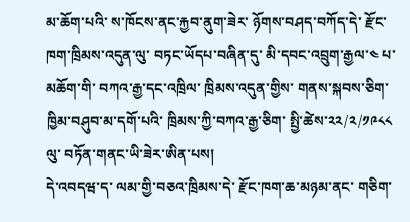མ་ཆོག་པའི་ ས་ཁོངས་ནང་རྐྱབ་ནུག་ཟེར་ ཉོགས་བཤད་བཀོད་དེ་ རྫོང་ཁག་ཁྲིམས་འདུན་ལུ་ བཏང་ཡོདཔ་བཞིན་དུ་ མི་དབང་འབྲུག་རྒྱལ་༤ པ་མཆོག་གི་ བཀའ་རྒྱ་དང་འཁྲིལ་ ཁྲིམས་འདུན་གྱིས་ གནས་སྐབས་ཅིག་ ཁྱིམ་བཤུབ་མ་དགོ་པའི་ ཁྲིམས་ཀྱི་བཀའ་རྒྱ་ཅིག་ སྤྱི་ཚེས་༢༢/༢/༡༩༨༨ ལུ་ བཏོན་གནང་ཡི་ཟེར་ཨིན་པས།
དེ་འབདཝ་ད་ ལམ་གྱི་བཅའ་ཁྲིམས་དེ་ རྫོང་ཁག་ཆ་མཉམ་ནང་ གཅིག་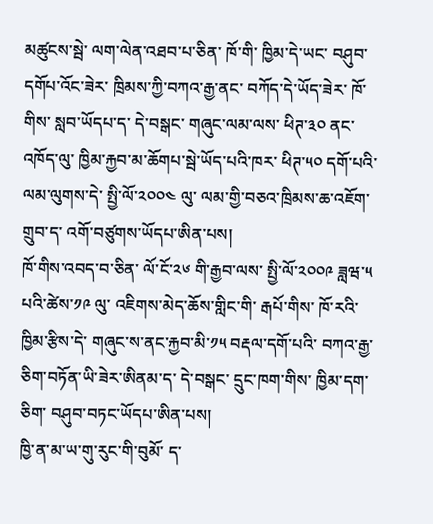མཚུངས་སྦེ་ ལག་ལེན་འཐབ་པ་ཅིན་ ཁོ་གི་ ཁྱིམ་དེ་ཡང་ བཤུབ་དགོཔ་འོང་ཟེར་ ཁྲིམས་ཀྱི་བཀའ་རྒྱ་ནང་ བཀོད་དེ་ཡོད་ཟེར་ ཁོ་གིས་ སླབ་ཡོདཔ་ད་ དེ་བསྒང་ གཞུང་ལམ་ལས་ ཕིཊ་༣༠ ནང་འཁོད་ལུ་ ཁྱིམ་རྐྱབ་མ་ཆོགཔ་སྦེ་ཡོད་པའི་ཁར་ ཕིཊ་༥༠ དགོ་པའི་ལམ་ལུགས་དེ་ སྤྱི་ལོ་༢༠༠༤ ལུ་ ལམ་གྱི་བཅའ་ཁྲིམས་ཆ་འཇོག་གྲུབ་ད་ འགོ་བཙུགས་ཡོདཔ་ཨིན་པས།
ཁོ་གིས་འབད་བ་ཅིན་ ལོ་ངོ་༢༦ གི་རྒྱབ་ལས་ སྤྱི་ལོ་༢༠༠༩ ཟླཝ་༥ པའི་ཚེས་༡༩ ལུ་ འཇིགས་མེད་ཆོས་གླིང་གི་ རྒཔོ་གིས་ ཁོ་རའི་ཁྱིམ་རྩིས་དེ་ གཞུང་ས་ནང་རྐྱབ་མི་༡༥ བརྡལ་དགོ་པའི་ བཀའ་རྒྱ་ཅིག་བཏོན་ཡི་ཟེར་ཨིནམ་ད་ དེ་བསྒང་ དྲུང་ཁག་གིས་ ཁྱིམ་དག་ཅིག་ བཤུབ་བཏང་ཡོདཔ་ཨིན་པས།
ཁྱི་ན་མ་ཡ་གུ་རུང་གི་བུམོ་ ད་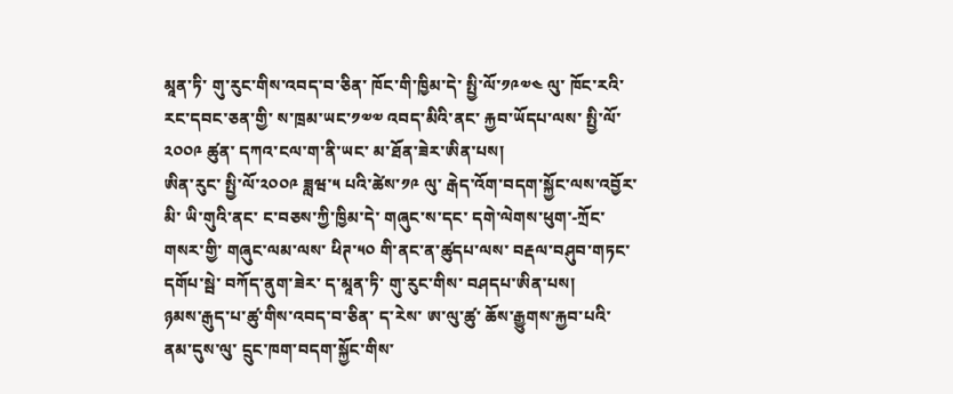མཱན་ཏི་ གུ་རུང་གིས་འབད་བ་ཅིན་ ཁོང་གི་ཁྱིམ་དེ་ སྤྱི་ལོ་༡༩༧༤ ལུ་ ཁོང་རའི་རང་དབང་ཅན་གྱི་ ས་ཁྲམ་ཡང་༡༧༧ འབད་མིའི་ནང་ རྐྱབ་ཡོདཔ་ལས་ སྤྱི་ལོ་༢༠༠༩ ཚུན་ དཀའ་ངལ་ག་ནི་ཡང་ མ་ཐོན་ཟེར་ཨིན་པས།
ཨིན་རུང་ སྤྱི་ལོ་༢༠༠༩ ཟླཝ་༥ པའི་ཚེས་༡༩ ལུ་ རྒེད་འོག་བདག་སྐྱོང་ལས་འབྱོར་མི་ ཡི་གུའི་ནང་ ང་བཅས་ཀྱི་ཁྱིམ་དེ་ གཞུང་ས་དང་ དགེ་ལེགས་ཕུག་-ཀྲོང་གསར་གྱི་ གཞུང་ལམ་ལས་ ཕིཊ་༥༠ གི་ནང་ན་ཚུདཔ་ལས་ བརྡལ་བཤུབ་གཏང་དགོཔ་སྦེ་ བཀོད་ནུག་ཟེར་ ད་མཱན་ཏི་ གུ་རུང་གིས་ བཤདཔ་ཨིན་པས།
ཉམས་རྒུད་པ་ཚུ་གིས་འབད་བ་ཅིན་ ད་རེས་ ཨ་ལུ་ཚུ་ ཆོས་རྒྱུགས་རྐྱབ་པའི་ ནམ་དུས་ལུ་ དྲུང་ཁག་བདག་སྐྱོང་གིས་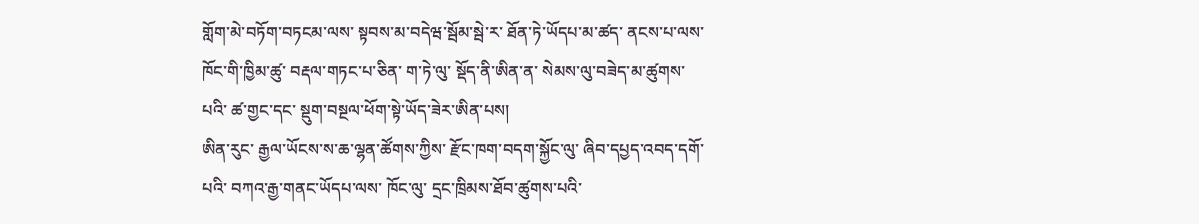གློག་མེ་བཏོག་བཏངམ་ལས་ སྟབས་མ་བདེཝ་སྦོམ་སྦེ་ར་ ཐོན་ཏེ་ཡོདཔ་མ་ཚད་ ནངས་པ་ལས་ ཁོང་གི་ཁྱིམ་ཚུ་ བརྡལ་གཏང་པ་ཅིན་ ག་ཏེ་ལུ་ སྡོད་ནི་ཨིན་ན་ སེམས་ལུ་བཟེད་མ་ཚུགས་པའི་ ཚ་གྱང་དང་ སྡུག་བསྔལ་ཕོག་སྟེ་ཡོད་ཟེར་ཨིན་པས།
ཨིན་རུང་ རྒྱལ་ཡོངས་ས་ཆ་ལྷན་ཚོགས་ཀྱིས་ རྫོང་ཁག་བདག་སྐྱོང་ལུ་ ཞིབ་དཔྱད་འབད་དགོ་པའི་ བཀའ་རྒྱ་གནང་ཡོདཔ་ལས་ ཁོང་ལུ་ དྲང་ཁྲིམས་ཐོབ་ཚུགས་པའི་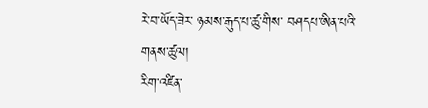རེ་བ་ཡོད་ཟེར་ ཉམས་རྒུད་པ་ཚུ་གིས་ བཤདཔ་ཨིན་པའི་གནས་ཚུལ།
རིག་འཛིན་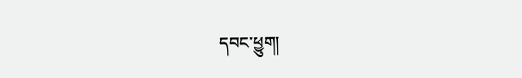དབང་ཕྱུག།